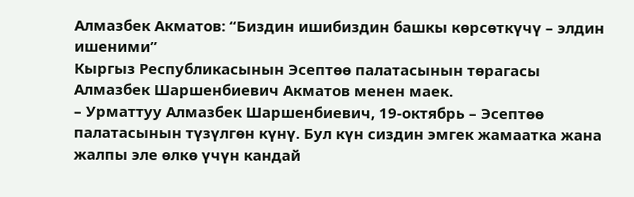Алмазбек Акматов: “Биздин ишибиздин башкы көрсөткүчү – элдин ишеними”
Кыргыз Республикасынын Эсептөө палатасынын төрагасы Алмазбек Шаршенбиевич Акматов менен маек.
– Урматтуу Алмазбек Шаршенбиевич, 19-октябрь – Эсептөө палатасынын түзүлгөн күнү. Бул күн сиздин эмгек жамаатка жана жалпы эле өлкө үчүн кандай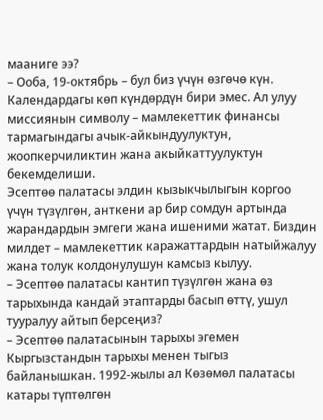мааниге ээ?
– Ооба, 19-октябрь – бул биз үчүн өзгөчө күн. Календардагы көп күндөрдүн бири эмес. Ал улуу миссиянын символу – мамлекеттик финансы тармагындагы ачык-айкындуулуктун, жоопкерчиликтин жана акыйкаттуулуктун бекемделиши.
Эсептөө палатасы элдин кызыкчылыгын коргоо үчүн түзүлгөн, анткени ар бир сомдун артында жарандардын эмгеги жана ишеними жатат. Биздин милдет – мамлекеттик каражаттардын натыйжалуу жана толук колдонулушун камсыз кылуу.
– Эсептөө палатасы кантип түзүлгөн жана өз тарыхында кандай этаптарды басып өттү, ушул тууралуу айтып берсеңиз?
– Эсептөө палатасынын тарыхы эгемен Кыргызстандын тарыхы менен тыгыз байланышкан. 1992-жылы ал Көзөмөл палатасы катары түптөлгөн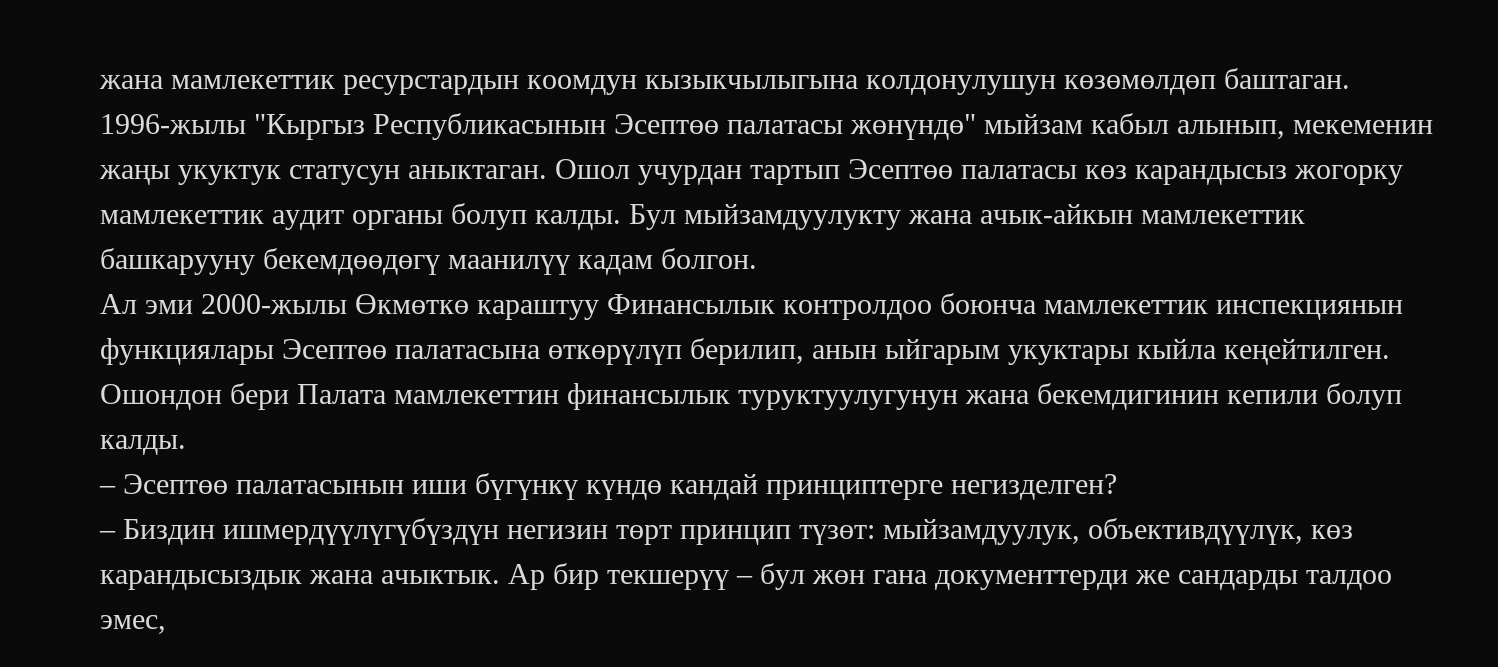жана мамлекеттик ресурстардын коомдун кызыкчылыгына колдонулушун көзөмөлдөп баштаган.
1996-жылы "Кыргыз Республикасынын Эсептөө палатасы жөнүндө" мыйзам кабыл алынып, мекеменин жаңы укуктук статусун аныктаган. Ошол учурдан тартып Эсептөө палатасы көз карандысыз жогорку мамлекеттик аудит органы болуп калды. Бул мыйзамдуулукту жана ачык-айкын мамлекеттик башкарууну бекемдөөдөгү маанилүү кадам болгон.
Ал эми 2000-жылы Өкмөткө караштуу Финансылык контролдоо боюнча мамлекеттик инспекциянын функциялары Эсептөө палатасына өткөрүлүп берилип, анын ыйгарым укуктары кыйла кеңейтилген. Ошондон бери Палата мамлекеттин финансылык туруктуулугунун жана бекемдигинин кепили болуп калды.
– Эсептөө палатасынын иши бүгүнкү күндө кандай принциптерге негизделген?
– Биздин ишмердүүлүгүбүздүн негизин төрт принцип түзөт: мыйзамдуулук, объективдүүлүк, көз карандысыздык жана ачыктык. Ар бир текшерүү – бул жөн гана документтерди же сандарды талдоо эмес,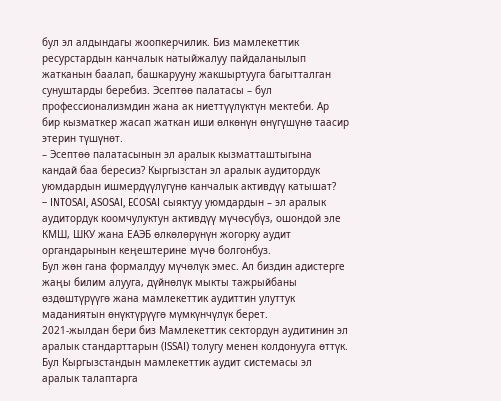бул эл алдындагы жоопкерчилик. Биз мамлекеттик ресурстардын канчалык натыйжалуу пайдаланылып жатканын баалап, башкарууну жакшыртууга багытталган сунуштарды беребиз. Эсептөө палатасы – бул профессионализмдин жана ак ниеттүүлүктүн мектеби. Ар бир кызматкер жасап жаткан иши өлкөнүн өнүгүшүнө таасир этерин түшүнөт.
– Эсептөө палатасынын эл аралык кызматташтыгына кандай баа бересиз? Кыргызстан эл аралык аудитордук уюмдардын ишмердүүлүгүнө канчалык активдүү катышат?
– INTOSAI, ASOSAI, ECOSAI сыяктуу уюмдардын – эл аралык аудитордук коомчулуктун активдүү мүчөсүбүз, ошондой эле КМШ, ШКУ жана ЕАЭБ өлкөлөрүнүн жогорку аудит органдарынын кеңештерине мүчө болгонбуз.
Бул жөн гана формалдуу мүчөлүк эмес. Ал биздин адистерге жаңы билим алууга, дүйнөлүк мыкты тажрыйбаны өздөштүрүүгө жана мамлекеттик аудиттин улуттук маданиятын өнүктүрүүгө мүмкүнчүлүк берет.
2021-жылдан бери биз Мамлекеттик сектордун аудитинин эл аралык стандарттарын (ISSAI) толугу менен колдонууга өттүк. Бул Кыргызстандын мамлекеттик аудит системасы эл аралык талаптарга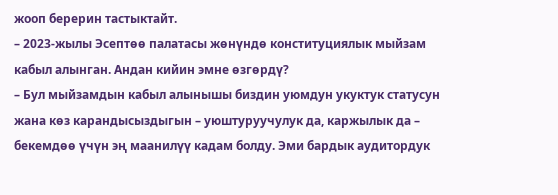жооп берерин тастыктайт.
– 2023-жылы Эсептөө палатасы жөнүндө конституциялык мыйзам кабыл алынган. Андан кийин эмне өзгөрдү?
– Бул мыйзамдын кабыл алынышы биздин уюмдун укуктук статусун жана көз карандысыздыгын – уюштуруучулук да, каржылык да – бекемдөө үчүн эң маанилүү кадам болду. Эми бардык аудитордук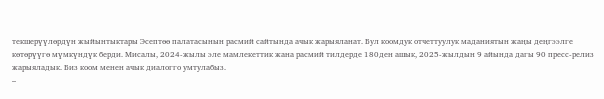текшерүүлөрдүн жыйынтыктары Эсептөө палатасынын расмий сайтында ачык жарыяланат. Бул коомдук отчеттуулук маданиятын жаңы деңгээлге көтөрүүгө мүмкүндүк берди. Мисалы, 2024-жылы эле мамлекеттик жана расмий тилдерде 180ден ашык, 2025-жылдын 9 айында дагы 90 пресс-релиз жарыяладык. Биз коом менен ачык диалогго умтулабыз.
–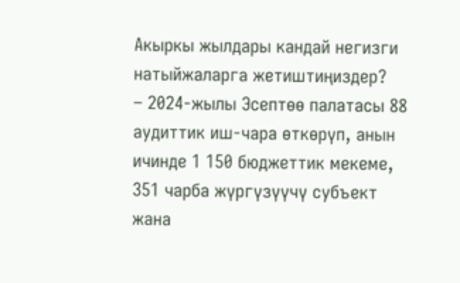Акыркы жылдары кандай негизги натыйжаларга жетиштиңиздер?
– 2024-жылы Эсептөө палатасы 88 аудиттик иш-чара өткөрүп, анын ичинде 1 150 бюджеттик мекеме, 351 чарба жүргүзүүчү субъект жана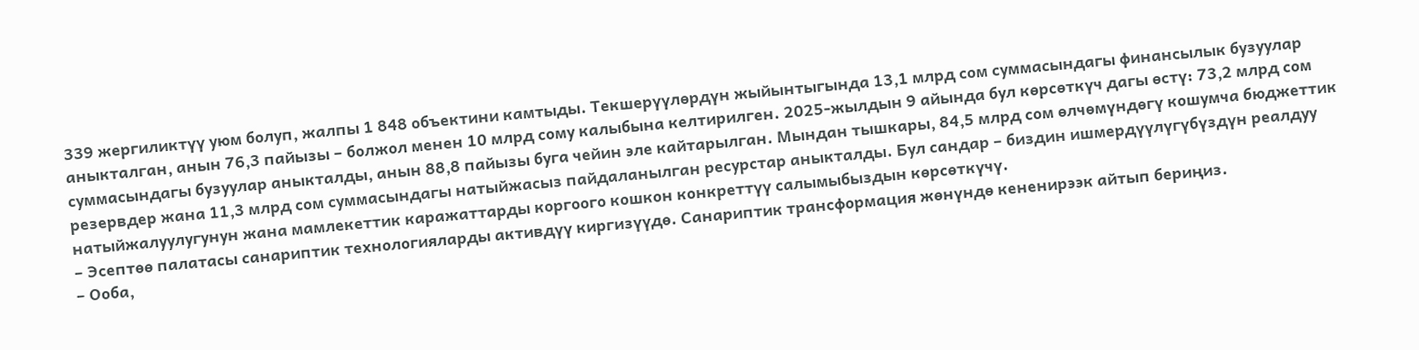339 жергиликтүү уюм болуп, жалпы 1 848 объектини камтыды. Текшерүүлөрдүн жыйынтыгында 13,1 млрд сом суммасындагы финансылык бузуулар аныкталган, анын 76,3 пайызы – болжол менен 10 млрд сому калыбына келтирилген. 2025-жылдын 9 айында бул көрсөткүч дагы өстү: 73,2 млрд сом суммасындагы бузуулар аныкталды, анын 88,8 пайызы буга чейин эле кайтарылган. Мындан тышкары, 84,5 млрд сом өлчөмүндөгү кошумча бюджеттик резервдер жана 11,3 млрд сом суммасындагы натыйжасыз пайдаланылган ресурстар аныкталды. Бул сандар – биздин ишмердүүлүгүбүздүн реалдуу натыйжалуулугунун жана мамлекеттик каражаттарды коргоого кошкон конкреттүү салымыбыздын көрсөткүчү.
– Эсептөө палатасы санариптик технологияларды активдүү киргизүүдө. Санариптик трансформация жөнүндө кененирээк айтып бериңиз.
– Ооба,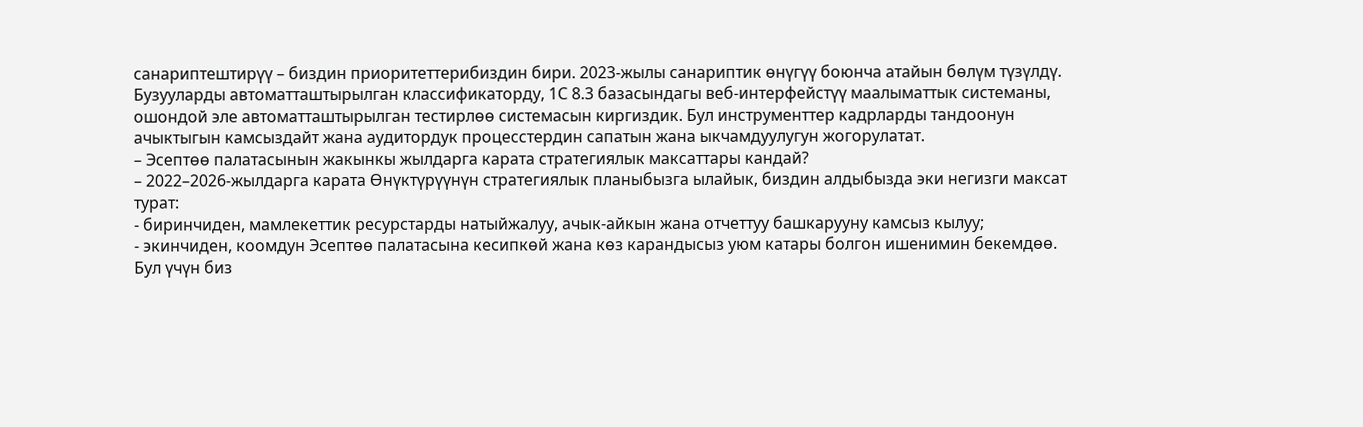санариптештирүү – биздин приоритеттерибиздин бири. 2023-жылы санариптик өнүгүү боюнча атайын бөлүм түзүлдү. Бузууларды автоматташтырылган классификаторду, 1С 8.3 базасындагы веб-интерфейстүү маалыматтык системаны, ошондой эле автоматташтырылган тестирлөө системасын киргиздик. Бул инструменттер кадрларды тандоонун ачыктыгын камсыздайт жана аудитордук процесстердин сапатын жана ыкчамдуулугун жогорулатат.
– Эсептөө палатасынын жакынкы жылдарга карата стратегиялык максаттары кандай?
– 2022–2026-жылдарга карата Өнүктүрүүнүн стратегиялык планыбызга ылайык, биздин алдыбызда эки негизги максат турат:
- биринчиден, мамлекеттик ресурстарды натыйжалуу, ачык-айкын жана отчеттуу башкарууну камсыз кылуу;
- экинчиден, коомдун Эсептөө палатасына кесипкөй жана көз карандысыз уюм катары болгон ишенимин бекемдөө.
Бул үчүн биз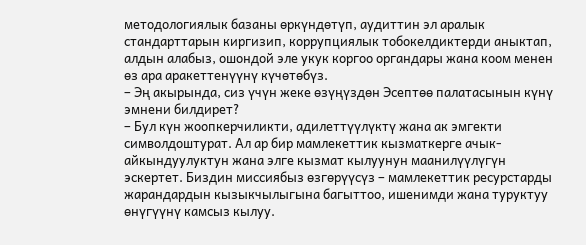методологиялык базаны өркүндөтүп, аудиттин эл аралык стандарттарын киргизип, коррупциялык тобокелдиктерди аныктап, алдын алабыз, ошондой эле укук коргоо органдары жана коом менен өз ара аракеттенүүнү күчөтөбүз.
– Эң акырында, сиз үчүн жеке өзүңүздөн Эсептөө палатасынын күнү эмнени билдирет?
– Бул күн жоопкерчиликти, адилеттүүлүктү жана ак эмгекти символдоштурат. Ал ар бир мамлекеттик кызматкерге ачык-айкындуулуктун жана элге кызмат кылуунун маанилүүлүгүн эскертет. Биздин миссиябыз өзгөрүүсүз – мамлекеттик ресурстарды жарандардын кызыкчылыгына багыттоо, ишенимди жана туруктуу өнүгүүнү камсыз кылуу.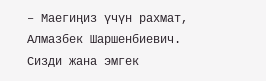– Маегиңиз үчүн рахмат, Алмазбек Шаршенбиевич. Сизди жана эмгек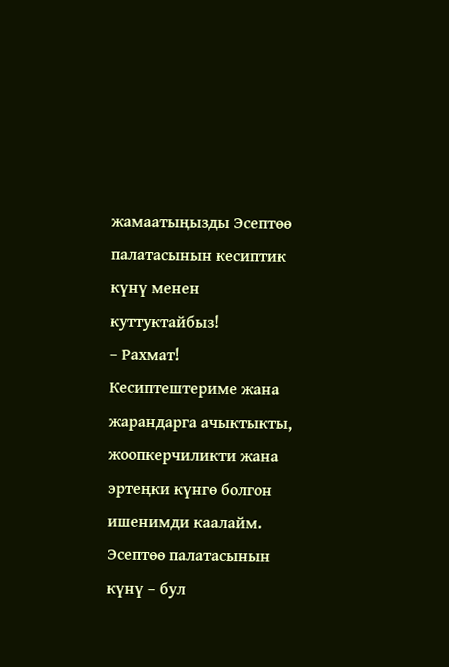жамаатыңызды Эсептөө палатасынын кесиптик күнү менен куттуктайбыз!
– Рахмат! Кесиптештериме жана жарандарга ачыктыкты, жоопкерчиликти жана эртеңки күнгө болгон ишенимди каалайм. Эсептөө палатасынын күнү – бул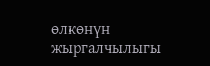өлкөнүн жыргалчылыгы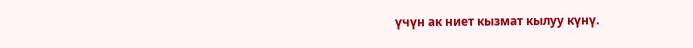үчүн ак ниет кызмат кылуу күнү.